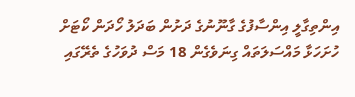އިންތިގާލީ އިންސާފުގެ ގާނޫނުގެ ދަށުން ބަދަލު ހޯދަން ކޯޓަށް ހުށަހަޅާ މައްސަލަތައް ގިނަވެގެން 18 މަސް ދުވަހުގެ ތެރޭގައި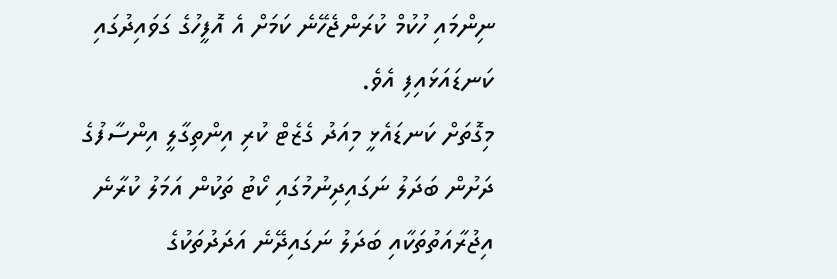ނިންމައި ހުކުމް ކުރަންޖެހޭނެ ކަމަށް އެ އޮފީހުގެ ގަވައިދުގައި ކަނޑައަޅައިފި އެވެ.
މިގޮތަށް ކަނޑައެޅީ މިއަދު ގެޒެޓް ކުރި އިންތިގާލީ އިންސާފުގެ ދަށުން ބަދަލު ނަގައިދިނުމުގައި ކޯޓު ތަކުން އަމަލު ކުރާނެ އިޖުރާއަތުތަކާއި ބަދަލު ނަގައިދޭނެ އަދަދުތަކުގެ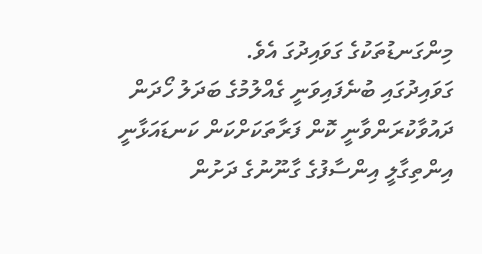މިންގަނޑުތަކުގެ ގަވައިދުގަ އެވެ.
ގަވައިދުގައި ބުނެފައިވަނީ ގެއްލުމުގެ ބަދަލު ހޯދަން ދައުވާކުރަންވާނީ ކޮން ފަރާތަކަށްކަން ކަނޑައަޅާނީ އިންތިގާލީ އިންސާފުގެ ގާނޫނުގެ ދަށުން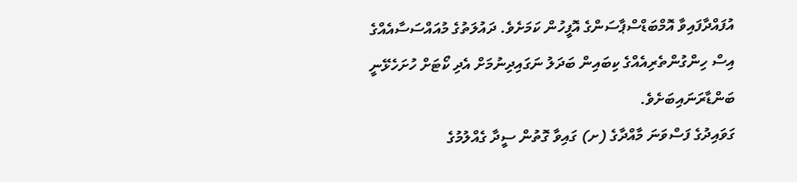އުފައްދާފައިވާ އޮމްބަޑްސްޕާސަންގެ އޮފީހުން ކަމަށެވެ. ދައުލަތުގެ މުއައްސަސާއެއްގެ އިސް ހިންގުންތެރިއެއްގެ ކިބައިން ބަދަލު ނަގައިދިނުމަށް އެދި ކޯޓަށް ހުށަހެޅޭނީ ބަންޑާރަނައިބަށެވެ.
ގަވައިދުގެ ފަސްވަނަ މާއްދާގެ (ށ) ގައިވާ ގޮތުން ސީދާ ގެއްލުމުގެ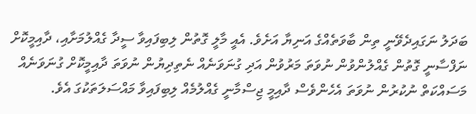ބަދަލު ނަގައިދެވޭނީ ތިން ބާވަތެއްގެ އަނިޔާ އަށެވެ. އެއީ މާލީ ގޮތުން ލިބިފައިވާ ސީދާ ގެއްލުމަށާއި، ދާއިމީކޮށް ނަފްސާނީ ގޮތުން ގެއްލުންވުން ނުވަތަ މަރުވުން އަދި ގުނަވަނެއް ނެތިދިޔުން ނުވަތަ ދާއިމީކޮށް ގުނަވަނެއް މަސައްކަތް ނުކުރުން ނުވަތަ އެހެންވެސް ދާއިމީ ޖިސްމާނީ ގެއްލުމެއް ލިބިފައިވާ މައްސަލަތަކުގަ އެވެ.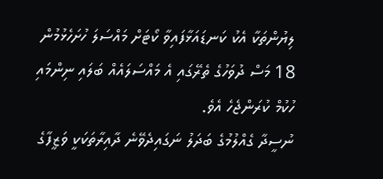ލިޔުންތަކާ އެކު ކަނޑައަޅާފައިވާ ކޯޓަށް މައްސަލަ ހުށަހެޅުމުން 18 މަސް ދުވަހުގެ ތެރޭގައި އެ މައްސަލައެއް ބަލައި ނިންމައި ހުކުމް ކުރަންޖެހެ އެވެ.
ނުސީދާ ގެއްލުމުގެ ބަދަލު ނަގައިދެވޭނެ ދާއިރާތަކަކީ ވަޒީފާގެ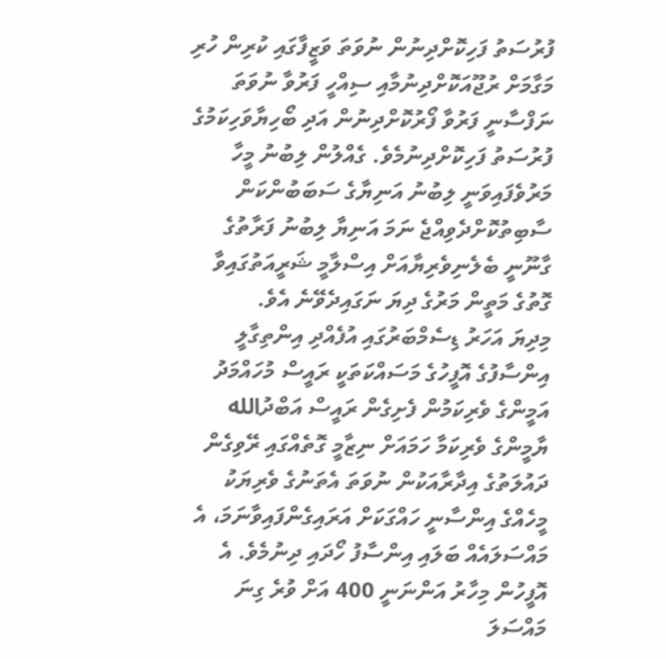ފުރުސަތު ފަހިކޮށްދިނުން ނުވަތަ ވަޒީފާގައި ކުރިން ހުރި މަގާމަށް ރުޖޫއަކޮށްދިނުމާއި ސިއްހީ ފަރުވާ ނުވަތަ ނަފްސާނީ ފަރުވާ ފޯރުކޮށްދިނުން އަދި ބޯހިޔާވަހިކަމުގެ ފުރުސަތު ފަހިކޮށްދިނުމެވެ. ގެއްލުން ލިބުނު މީހާ މަރުވެފައިވަނީ ލިބުނު އަނިޔާގެ ސަބަބުންކަން ސާބިތުކޮށްދެވިއްޖެ ނަމަ އަނިޔާ ލިބުނު ފަރާތުގެ ގާނޫނީ ބެލެނިވެރިޔާއަށް އިސްލާމީ ޝަރީއަތުގައިވާ ގޮތުގެ މަތީން މަރުގެ ދިޔަ ނަގައިދެވޭނެ އެވެ.
މިދިޔަ އަހަރު ޑިސެމްބަރުގައި އުފެއްދި އިންތިގާލީ އިންސާފުގެ އޮފީހުގެ މަސައްކަތަކީ ރައީސް މުހައްމަދު އަމީންގެ ވެރިކަމުން ފެށިގެން ރައީސް އަބްދުالله ޔާމީންގެ ވެރިކަމާ ހަމައަށް ނިޒާމީ ގޮތެއްގައި ރޭވިގެން ދައުލަތުގެ އިދާރާއަކުން ނުވަތަ އެތަނުގެ ވެރިޔަކު މީހެއްގެ އިންސާނީ ހައްގަކަށް އަރައިގެންފައިވާނަމަ، އެ މައްސަލައެއް ބަލައި އިންސާފު ހޯދައި ދިނުމެވެ. އެ އޮފީހުން މިހާރު އަންނަނީ 400 އަށް ވުރެ ގިނަ މައްސަލަ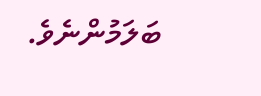ބަލަމުންނެވެ.